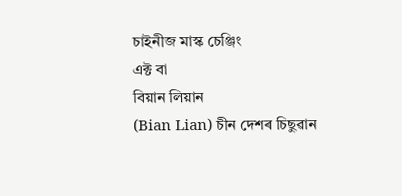চাইনীজ মাস্ক চেঞ্জিং
এক্ট বা
বিয়ান লিয়ান
(Bian Lian) চীন দেশৰ চিছুৱান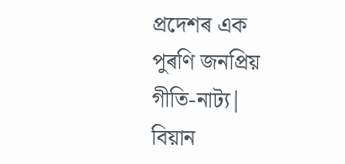প্ৰদেশৰ এক
পুৰণি জনপ্ৰিয়
গীতি-নাট্য|
বিয়ান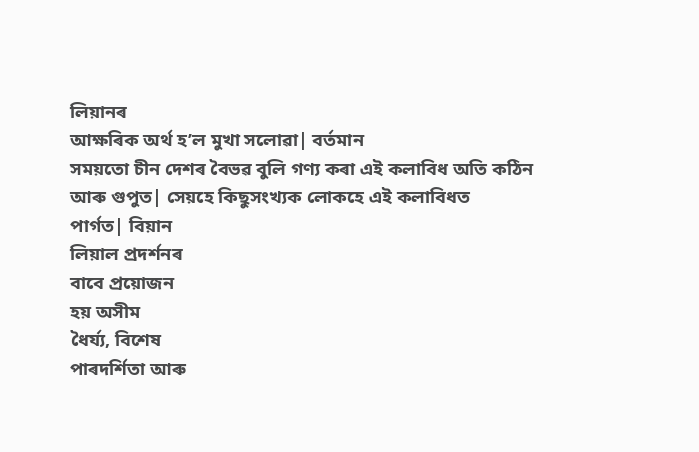লিয়ানৰ
আক্ষৰিক অৰ্থ হ’ল মুখা সলোৱা| বৰ্তমান
সময়তো চীন দেশৰ বৈভৱ বুলি গণ্য কৰা এই কলাবিধ অতি কঠিন আৰু গুপুত| সেয়হে কিছুসংখ্যক লোকহে এই কলাবিধত
পাৰ্গত| বিয়ান
লিয়াল প্ৰদৰ্শনৰ
বাবে প্ৰয়োজন
হয় অসীম
ধৈৰ্য্য, বিশেষ
পাৰদৰ্শিতা আৰু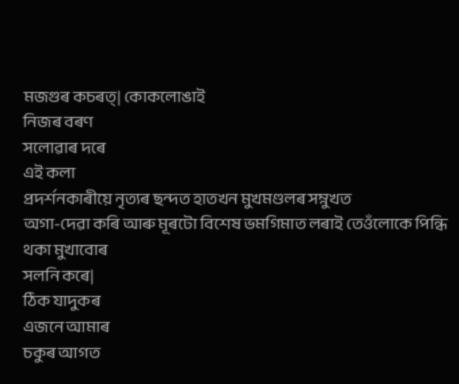মজগুৰ কচৰত্| কোকলোঙাই
নিজৰ বৰণ
সলোৱাৰ দৰে
এই কলা
প্ৰদৰ্শনকাৰীয়ে নৃত্যৰ ছন্দত হাতখন মুখমণ্ডলৰ সম্নুখত
অগা-দেৱা কৰি আৰু মূৰটো বিশেষ ভমগিমাত লৰাই তেওঁলোকে পিন্ধি থকা মুখাবোৰ
সলনি কৰে|
ঠিক যাদুকৰ
এজনে আমাৰ
চকুৰ আগত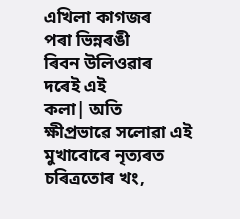এখিলা কাগজৰ
পৰা ভিন্নৰঙী
ৰিবন উলিওৱাৰ
দৰেই এই
কলা| অতি
ক্ষীপ্ৰভাৱে সলোৱা এই মুখাবোৰে নৃত্যৰত
চৰিত্ৰতোৰ খং,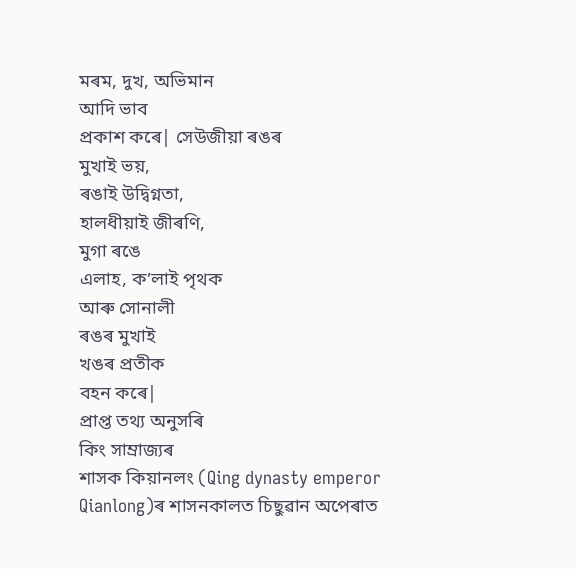মৰম, দুখ, অভিমান
আদি ভাব
প্ৰকাশ কৰে| সেউজীয়া ৰঙৰ
মুখাই ভয়,
ৰঙাই উদ্বিগ্নতা,
হালধীয়াই জীৰণি,
মুগা ৰঙে
এলাহ, ক’লাই পৃথক
আৰু সোনালী
ৰঙৰ মুখাই
খঙৰ প্ৰতীক
বহন কৰে|
প্ৰাপ্ত তথ্য অনুসৰি
কিং সাম্ৰাজ্যৰ
শাসক কিয়ানলং (Qing dynasty emperor
Qianlong)ৰ শাসনকালত চিছুৱান অপেৰাত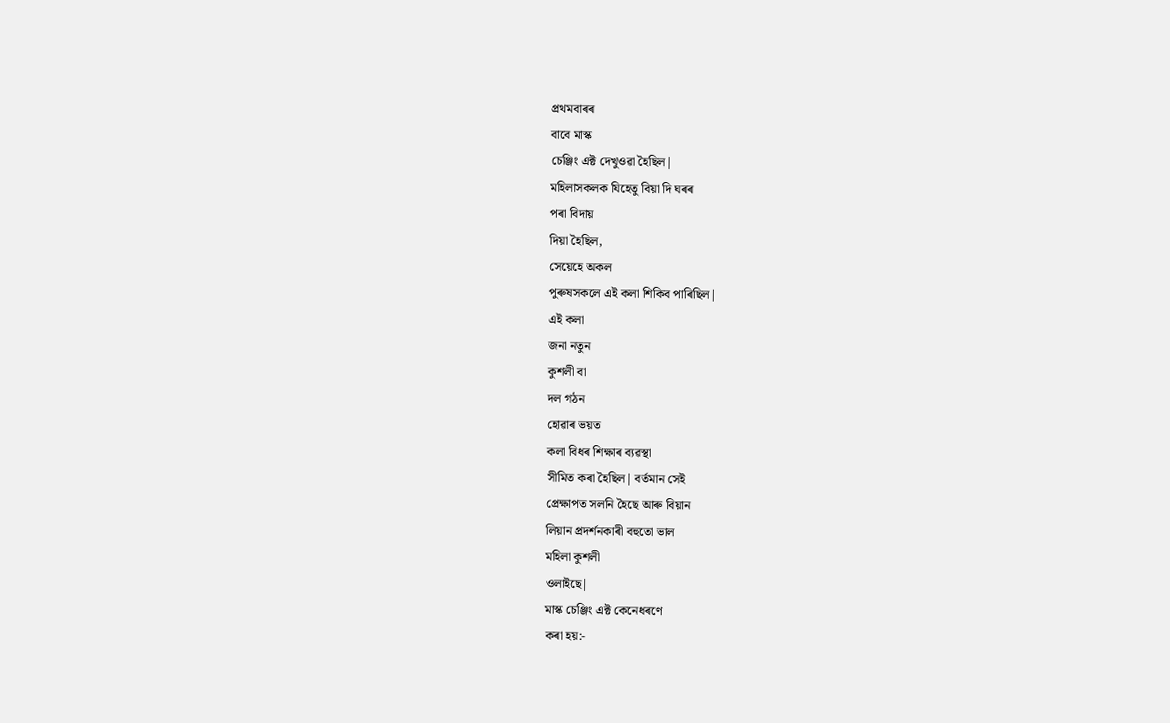প্ৰথমবাৰৰ
বাবে মাস্ক
চেঞ্জিং এক্ট দেখুওৱা হৈছিল|
মহিলাসকলক যিহেতু বিয়া দি ঘৰৰ
পৰা বিদায়
দিয়া হৈছিল,
সেয়েহে অকল
পুৰুষসকলে এই কলা শিকিব পাৰিছিল|
এই কলা
জনা নতুন
কুশলী বা
দল গঠন
হোৱাৰ ভয়ত
কলা বিধৰ শিক্ষাৰ ব্যৱস্থা
সীমিত কৰা হৈছিল| বৰ্তমান সেই
প্ৰেক্ষাপত সলনি হৈছে আৰু বিয়ান
লিয়ান প্ৰদৰ্শনকাৰী বহুতো ভাল
মহিলা কুশলী
ওলাইছে|
মাস্ক চেঞ্জিং এক্ট কেনেধৰণে
কৰা হয়:-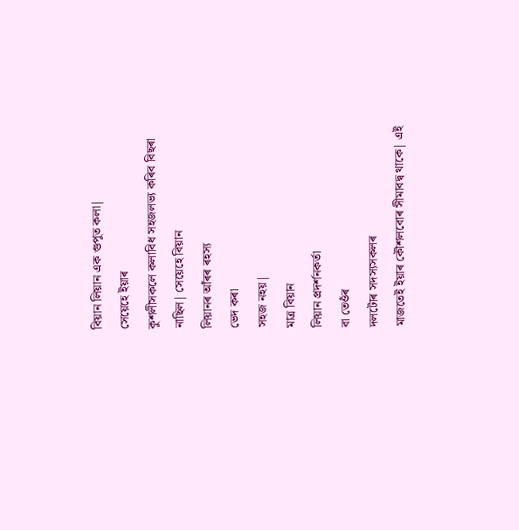বিয়ান লিয়ান এক গুপুত কলা|
সেয়েহে ইয়াৰ
কুশলীসকলে কলাবিধ সহজলভ্য কৰিব বিছৰা
নাছিল| সেয়েহে বিয়ান
লিয়ানৰ আঁৰৰ ৰহস্য
ভেদ কৰা
সহজ নহয়|
মাত্ৰ বিয়ান
লিয়ান প্ৰদৰ্শনকৰ্তা
বা তেওঁৰ
দলটোৰ সদস্যসকলৰ
মাজতেই ইয়াৰ কৌশলবোৰ সীমাবদ্ব থাকে| এই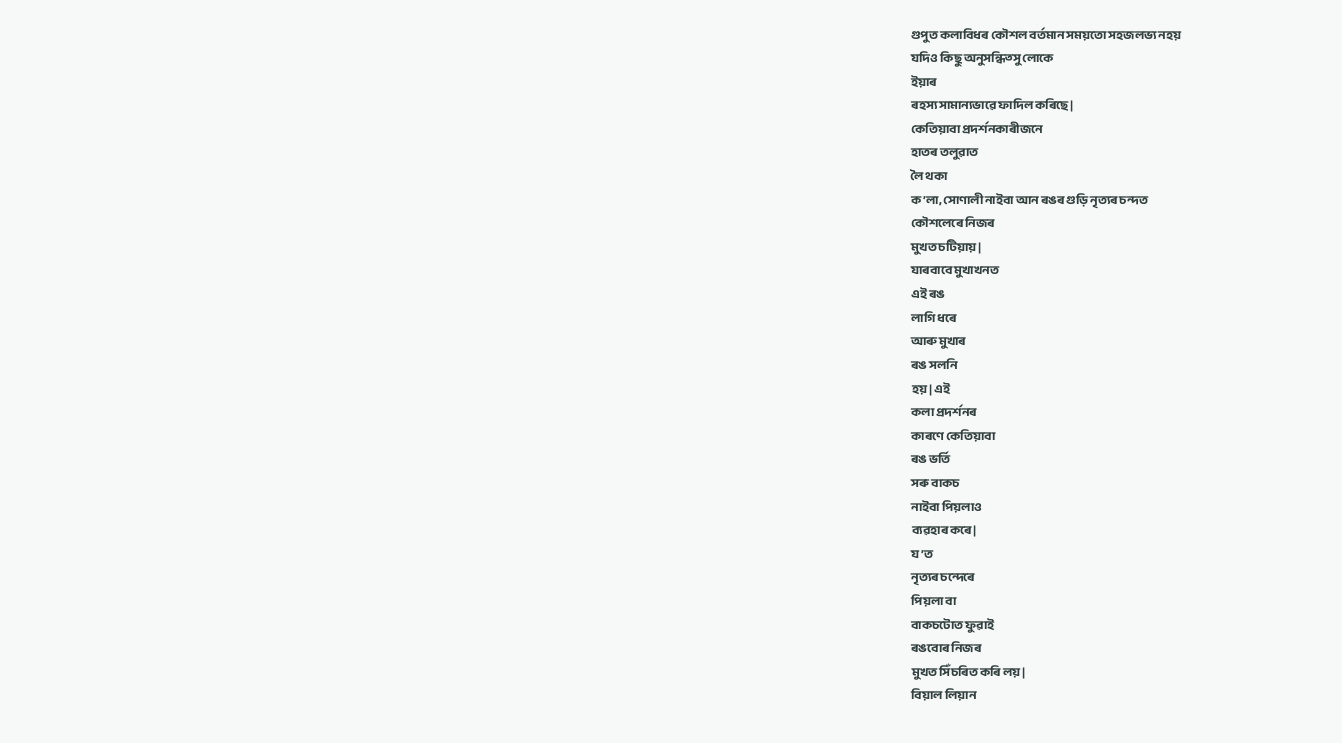গুপুত কলাবিধৰ কৌশল বৰ্তমান সময়তো সহজলভ্য নহয়
যদিও কিছু অনুসন্ধিত্সু লোকে
ইয়াৰ
ৰহস্য সামান্যভাৱে ফাদিল কৰিছে|
কেতিয়াবা প্ৰদৰ্শনকাৰীজনে
হাতৰ তলুৱাত
লৈ থকা
ক’লা, সোণালী নাইবা আন ৰঙৰ গুড়ি নৃত্যৰ চন্দত
কৌশলেৰে নিজৰ
মুখত চটিয়ায়|
যাৰবাবে মুখাখনত
এই ৰঙ
লাগি ধৰে
আৰু মুখাৰ
ৰঙ সলনি
হয়| এই
কলা প্ৰদৰ্শনৰ
কাৰণে কেতিয়াবা
ৰঙ ভৰ্তি
সৰু বাকচ
নাইবা পিয়লাও
ব্যৱহাৰ কৰে|
য’ত
নৃত্যৰ চন্দেৰে
পিয়লা বা
বাকচটোত ফুৱাই
ৰঙবোৰ নিজৰ
মুখত সিঁচৰিত কৰি লয়|
বিয়াল লিয়ান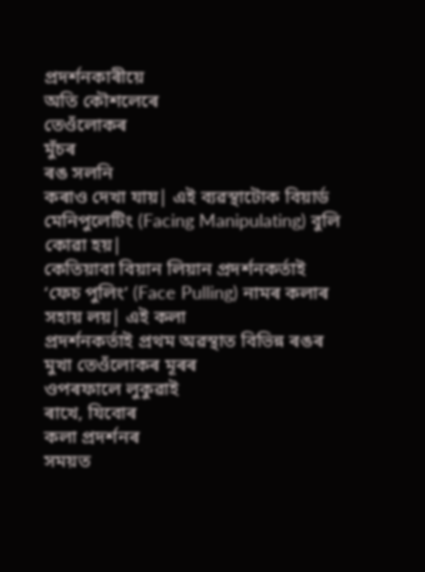প্ৰদৰ্শনকাৰীয়ে
অতি কৌশলেৰে
তেওঁলোকৰ
মুঁচৰ
ৰঙ সলনি
কৰাও দেখা যায়| এই ব্যৱস্থাটোক বিয়াৰ্ড মেনিপুলেটিং (Facing Manipulating) বুলি কোৱা হয়|
কেতিয়াবা বিয়ান লিয়ান প্ৰদৰ্শনকৰ্তাই
‘ফেচ পুলিং’ (Face Pulling) নামৰ কলাৰ সহায় লয়| এই কলা
প্ৰদৰ্শনকৰ্তাই প্ৰথম অৱস্থাত বিভিন্ন ৰঙৰ
মুখা তেওঁলোকৰ মূৰৰ
ওপৰফালে লুকুৱাই
ৰাখে, যিবোৰ
কলা প্ৰদৰ্শনৰ
সময়ত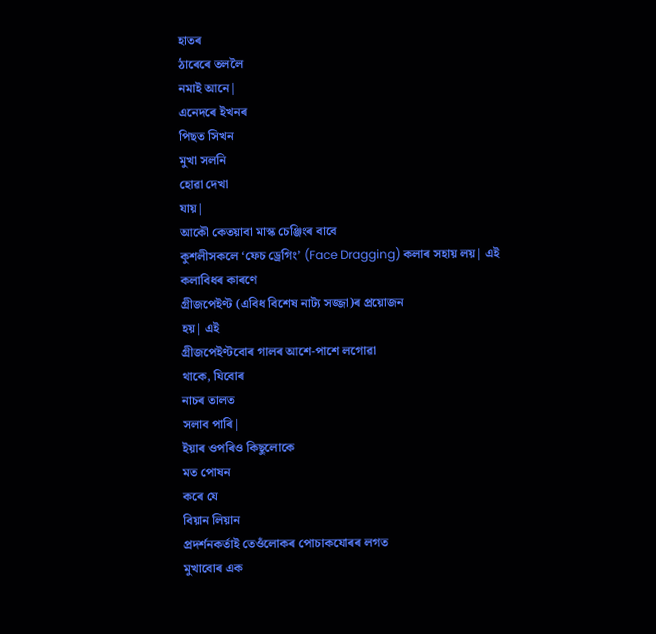হাতৰ
ঠাৰেৰে তললৈ
নমাই আনে|
এনেদৰে ইখনৰ
পিছত সিখন
মুখা সলনি
হোৱা দেখা
যায়|
আকৌ কেতয়াবা মাস্ক চেঞ্জিংৰ বাবে
কুশলীসকলে ‘ফেচ ড্ৰেগিং’ (Face Dragging) কলাৰ সহায় লয়| এই
কলাবিধৰ কাৰণে
গ্ৰীজপেইণ্ট (এবিধ বিশেষ নাট্য সজ্জা)ৰ প্ৰয়োজন
হয়| এই
গ্ৰীজপেইণ্টবোৰ গালৰ আশে-পাশে লগোৱা
থাকে, যিবোৰ
নাচৰ তালত
সলাব পাৰি|
ইয়াৰ ওপৰিও কিছুলোকে
মত পোষন
কৰে যে
বিয়ান লিয়ান
প্ৰদৰ্শনকৰ্তাই তেওঁলোকৰ পোচাকযোৰৰ লগত
মুখাবোৰ এক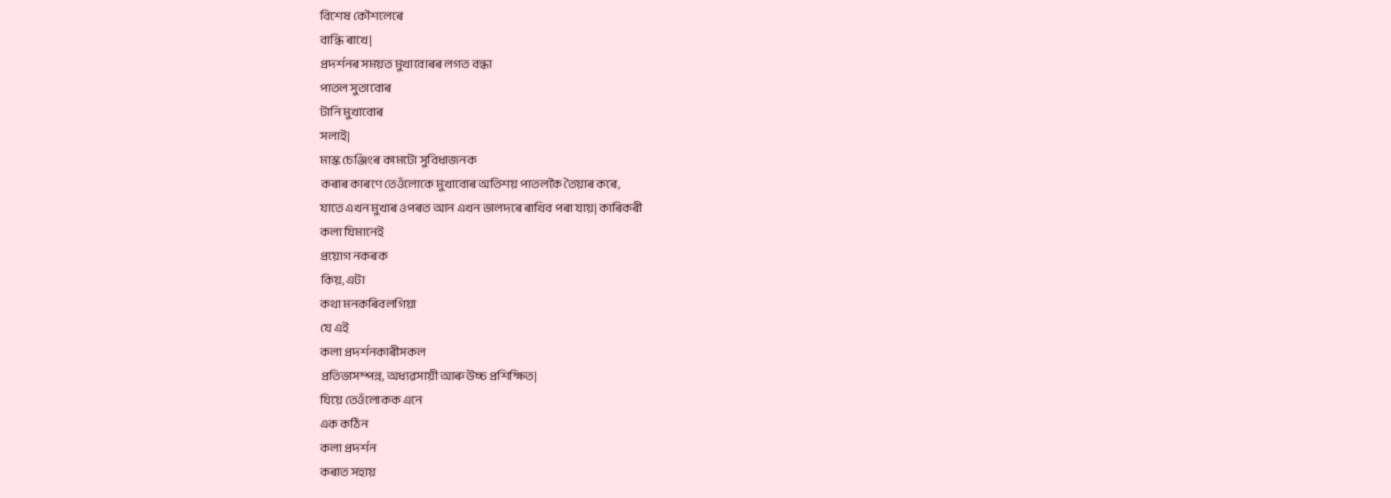বিশেষ কৌশলেৰে
বান্ধি ৰাখে|
প্ৰদৰ্শনৰ সময়ত মুখাবোৰৰ লগত বন্ধা
পাতল সুতাবোৰ
টানি মুখাবোৰ
সলাই|
মাস্ক চেঞ্জিংৰ কামটো সুবিধাজনক
কৰাৰ কাৰণে তেওঁলোকে মুখাবোৰ অতিশয় পাতলকৈ তৈয়াৰ কৰে,
যাতে এখন মুখাৰ ওপৰত আন এখন ভালদৰে ৰাখিব পৰা যায়| কাৰিকৰী
কলা যিমানেই
প্ৰয়োগ নকৰক
কিয়, এটা
কথা মনকৰিবলগিয়া
যে এই
কলা প্ৰদৰ্শনকাৰীসকল
প্ৰতিভাসম্পন্ন, অধ্যৱসায়ী আৰু উচ্চ প্ৰশিক্ষিত|
যিয়ে তেওঁলোকক এনে
এক কঠিন
কলা প্ৰদৰ্শন
কৰাত সহায়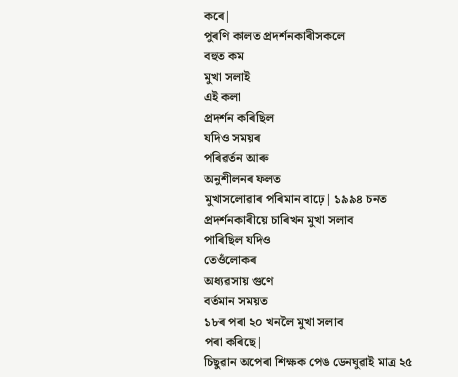কৰে|
পুৰণি কালত প্ৰদৰ্শনকাৰীসকলে
বহুত কম
মুখা সলাই
এই কলা
প্ৰদৰ্শন কৰিছিল
যদিও সময়ৰ
পৰিৱৰ্তন আৰু
অনুশীলনৰ ফলত
মুখাসলোৱাৰ পৰিমান বাঢ়ে| ১৯৯৪ চনত
প্ৰদৰ্শনকাৰীয়ে চাৰিখন মুখা সলাব
পাৰিছিল যদিও
তেওঁলোকৰ
অধ্যৱসায় গুণে
বৰ্তমান সময়ত
১৮ৰ পৰা ২০ খনলৈ মুখা সলাব
পৰা কৰিছে|
চিছুৱান অপেৰা শিক্ষক পেঙ ডেনঘুৱাই মাত্ৰ ২৫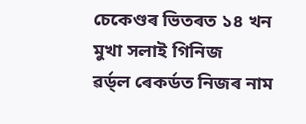চেকেণ্ডৰ ভিতৰত ১৪ খন মুখা সলাই গিনিজ
ৱৰ্ড্ল ৰেকৰ্ডত নিজৰ নাম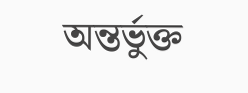অন্তৰ্ভুক্ত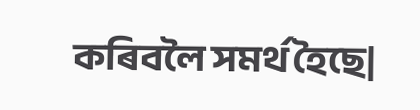কৰিবলৈ সমৰ্থ হৈছে|